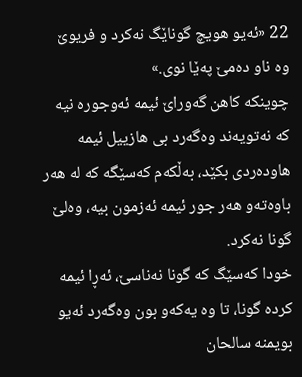22 «ئەیو هویچ گوناێگ نەکرد و فریوێ وه ناو دەمێ پەێا نوی.»
چوینکه کاهن گەوراێ ئیمه ئەوجورە نیه که نەتویەند وەگەرد بی هازییل ئیمه هاودەردی بکێد، بەڵکەم کەسێگه که له هەر باوەتەو هەر جور ئیمه ئەزمون بیه، وەلێ گونا نەکرد.
خودا کەسێگ که گونا نەناسێ، ئەڕا ئیمه کرده گونا، تا وه یەکەو بون وەگەرد ئەیو بویمنه سالحان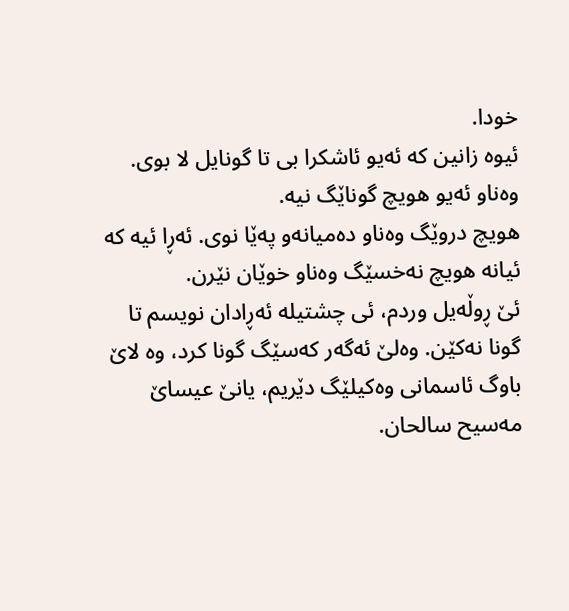خودا.
ئیوه زانین که ئەیو ئاشکرا بی تا گونایل لا بوی. وەناو ئەیو هویچ گوناێگ نیه.
هویچ دروێگ وەناو دەمیانەو پەێا نوی. ئەڕا ئیه که ئیانه هویچ نەخسێگ وەناو خوێان نێرن.
ئێ ڕوڵەیل وردم، ئی چشتیله ئەڕادان نویسم تا گونا نەکێن. وەلێ ئەگەر کەسێگ گونا کرد، وه لاێ باوگ ئاسمانی وەکیلێگ دێریم، یانێ عیساێ مەسیح سالحان.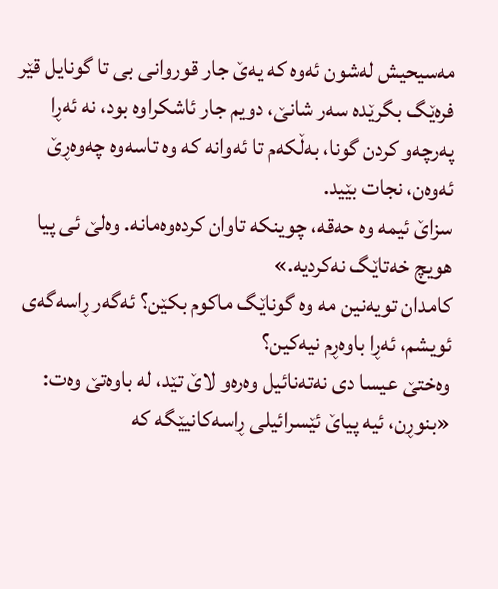مەسیحیش لەشون ئەوه که یەێ جار قوروانی بی تا گونایل قێر فرەێگ بگرێده سەر شانێ، دویم جار ئاشکراوه بود، نه ئەڕا پەرچەو کردن گونا، بەڵکەم تا ئەوانه که وه تاسەوه چەوەڕێ ئەوەن، نجات بێید.
سزاێ ئیمه وه حەقه، چوینکه تاوان کردەوەمانه. وەلێ ئی پیا هویچ خەتاێگ نەکردیه.»
کامدان تویەنین مه وه گوناێگ ماکوم بکێن؟ ئەگەر ڕاسەگەی ئویشم، ئەڕا باوەڕم نیەکین؟
وەختێ عیسا دی نەتەنائیل وەرەو لاێ تێد، له باوەتێ وەت: «بنوڕن، ئیه پیاێ ئێسرائیلی ڕاسەکانیێگە که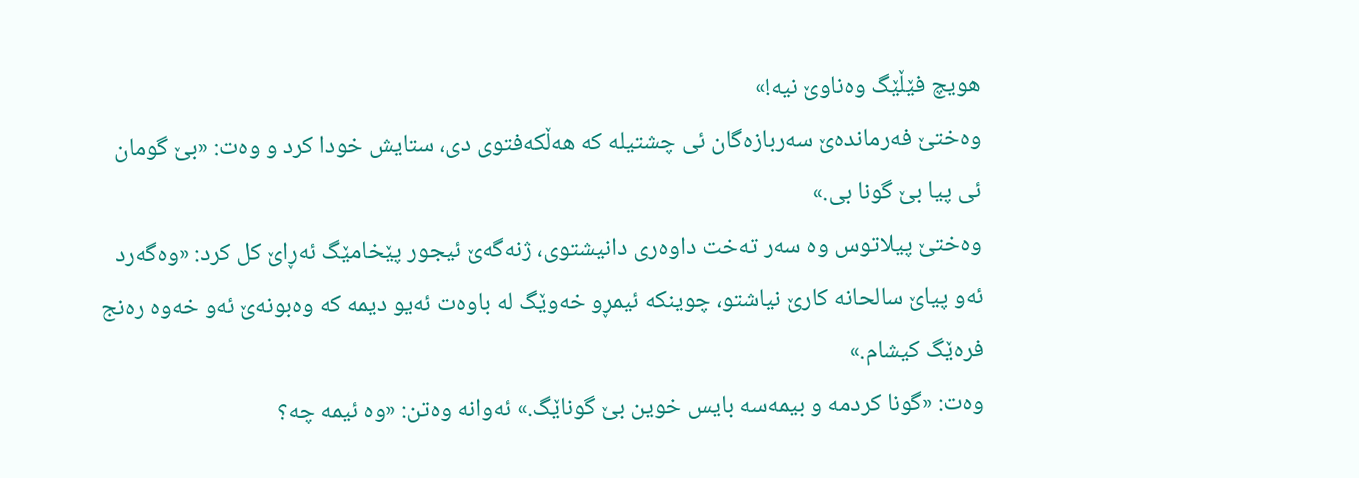هویچ فێڵێگ وەناوێ نیه!»
وەختێ فەرماندەێ سەربازەگان ئی چشتیله که هەڵکەفتوی دی، ستایش خودا کرد و وەت: «بێ گومان ئی پیا بێ گونا بی.»
وەختێ پیلاتوس وه سەر تەخت داوەری دانیشتوی، ژنەگەێ ئیجور پێخامێگ ئەڕاێ کل کرد: «وەگەرد ئەو پیاێ سالحانه کارێ نیاشتو، چوینکه ئیمڕو خەوێگ له باوەت ئەیو دیمه که وەبونەێ ئەو خەوه رەنج فرەێگ کیشام.»
وەت: «گونا کردمه و بیمەسه بایس خوین بێ گوناێگ.» ئەوانه وەتن: «وه ئیمه چه؟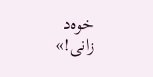خوەد زانی!»